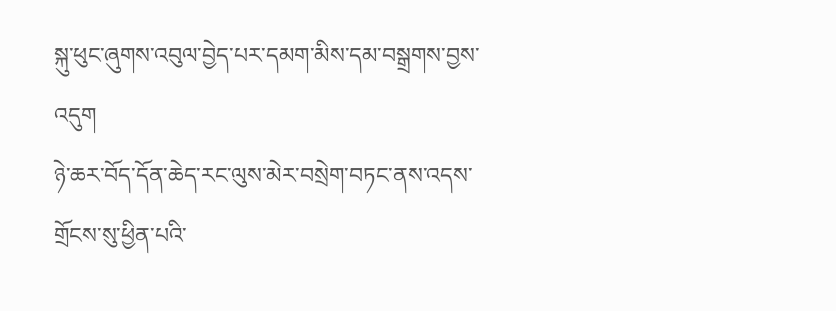སྐུ་ཕུང་ཞུགས་འབུལ་བྱེད་པར་དམག་མིས་དམ་བསྒྲགས་བྱས་འདུག
ཉེ་ཆར་བོད་དོན་ཆེད་རང་ལུས་མེར་བསྲེག་བཏང་ནས་འདས་གྲོངས་སུ་ཕྱིན་པའི་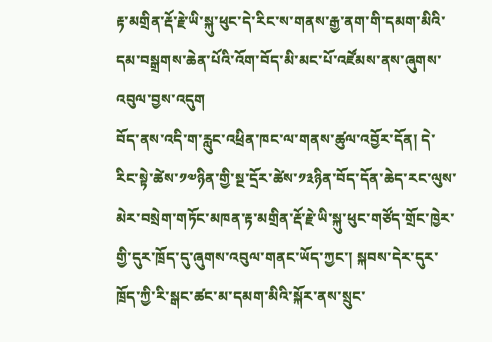རྟ་མགྲིན་རྡོ་རྗེ་ཡི་སྐུ་ཕུང་དེ་རིང་ས་གནས་རྒྱ་ནག་གི་དམག་མིའི་དམ་བསྒྲགས་ཆེན་པོའི་འོག་བོད་མི་མང་པོ་འཛོམས་ནས་ཞུགས་འབུལ་བྱས་འདུག
བོད་ནས་འདི་ག་རླུང་འཕྲིན་ཁང་ལ་གནས་ཚུལ་འབྱོར་དོན། དེ་རིང་སྟེ་ཚེས་༡༧ཉིན་གྱི་སྔ་དྲོར་ཚེས་༡༣ཉིན་བོད་དོན་ཆེད་རང་ལུས་མེར་བསྲེག་གཏོང་མཁན་རྟ་མགྲིན་རྡོ་རྗེ་ཡི་སྐུ་ཕུང་གཙོད་གྲོང་ཁྱེར་གྱི་དུར་ཁྲོད་དུ་ཞུགས་འབུལ་གནང་ཡོད་ཀྱང་། སྐབས་དེར་དུར་ཁྲོད་ཀྱི་རི་སྒང་ཚང་མ་དམག་མིའི་སྐོར་ནས་སྲུང་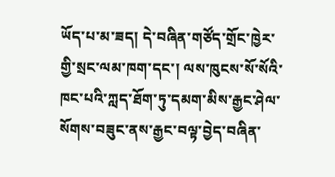ཡོད་པ་མ་ཟད། དེ་བཞིན་གཙོད་གྲོང་ཁྱེར་གྱི་སྲང་ལམ་ཁག་དང་། ལས་ཁུངས་སོ་སོའི་ཁང་པའི་ཀླད་ཐོག་ཏུ་དམག་མིས་རྒྱང་ཤེལ་སོགས་བཟུང་ནས་རྒྱང་བལྟ་བྱེད་བཞིན་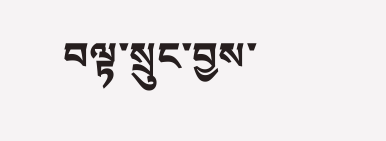བལྟ་སྲུང་བྱས་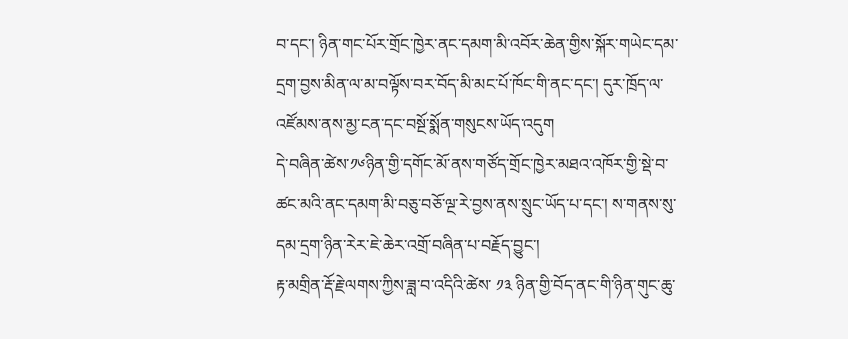བ་དང་། ཉིན་གང་པོར་གྲོང་ཁྱེར་ནང་དམག་མི་འབོར་ཆེན་གྱིས་སྐོར་གཡེང་དམ་དྲག་བྱས་མིན་ལ་མ་བལྟོས་བར་བོད་མི་མང་པོ་ཁོང་གི་ནང་དང་། དུར་ཁྲོད་ལ་འཛོམས་ནས་མྱ་ངན་དང་བསྔོ་སྨོན་གསུངས་ཡོད་འདུག
དེ་བཞིན་ཚེས་༡༦ཉིན་གྱི་དགོང་མོ་ནས་གཙོད་གྲོང་ཁྱེར་མཐའ་འཁོར་གྱི་སྡེ་བ་ཚང་མའི་ནང་དམག་མི་བཅུ་བཅོ་ལྔ་རེ་བྱས་ནས་སྲུང་ཡོད་པ་དང་། ས་གནས་སུ་དམ་དྲག་ཉིན་རེར་ཇེ་ཆེར་འགྲོ་བཞིན་པ་བརྗོད་བྱུང་།
རྟ་མགྲིན་རྡོ་རྗེ་ལགས་ཀྱིས་ཟླ་བ་འདིའི་ཚེས་ ༡༣ ཉིན་གྱི་བོད་ནང་གི་ཉིན་གུང་ཆུ་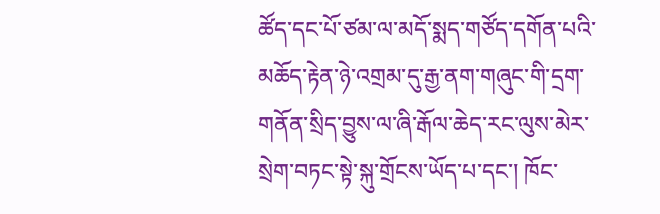ཚོད་དང་པོ་ཙམ་ལ་མདོ་སྨད་གཙོད་དགོན་པའི་མཆོད་རྟེན་ཉེ་འགྲམ་དུ་རྒྱ་ནག་གཞུང་གི་དྲག་གནོན་སྲིད་བྱུས་ལ་ཞི་རྒོལ་ཆེད་རང་ལུས་མེར་སྲེག་བཏང་སྟེ་སྐུ་གྲོངས་ཡོད་པ་དང་། ཁོང་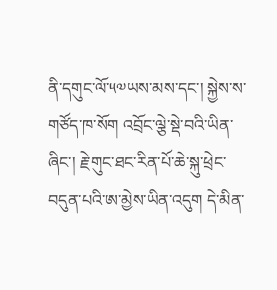ནི་དགུང་ལོ་༥༧ཡས་མས་དང་། སྐྱེས་ས་གཙོད་ཁ་སོག འབྲོང་ལྕེ་སྡེ་བའི་ཡིན་ཞིང་། རྗེ་གུང་ཐང་རིན་པོ་ཆེ་སྐུ་ཕྲེང་བདུན་པའི་ཨ་མྱེས་ཡིན་འདུག དེ་མིན་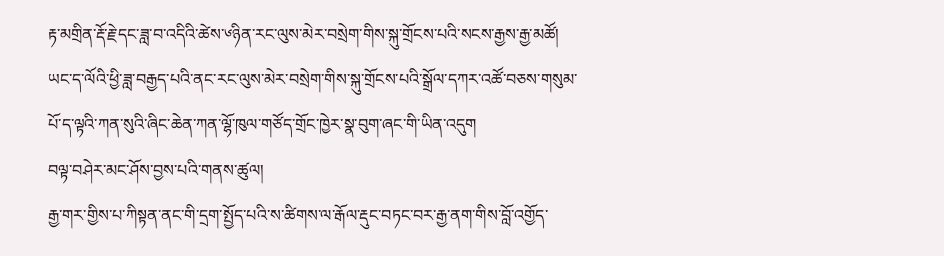རྟ་མགྲིན་རྡོ་རྗེ་དང་ཟླ་བ་འདིའི་ཚེས་༦ཉིན་རང་ལུས་མེར་བསྲེག་གིས་སྐུ་གྲོངས་པའི་སངས་རྒྱས་རྒྱ་མཚོ། ཡང་ད་ལོའི་ཕྱི་ཟླ་བརྒྱད་པའི་ནང་རང་ལུས་མེར་བསྲེག་གིས་སྐུ་གྲོངས་པའི་སྒྲོལ་དཀར་འཚོ་བཅས་གསུམ་པོ་ད་ལྟའི་ཀན་སུའི་ཞིང་ཆེན་ཀན་ལྷོ་ཁུལ་གཙོད་གྲོང་ཁྱེར་སྣ་བུག་ཞང་གི་ཡིན་འདུག
བལྟ་བཤེར་མང་ཤོས་བྱས་པའི་གནས་ཚུལ།
རྒྱ་གར་གྱིས་པ་ཀིསྟན་ནང་གི་དྲག་སྤྱོད་པའི་ས་ཚིགས་ལ་རྒོལ་རྡུང་བཏང་བར་རྒྱ་ནག་གིས་བློ་འགྱོད་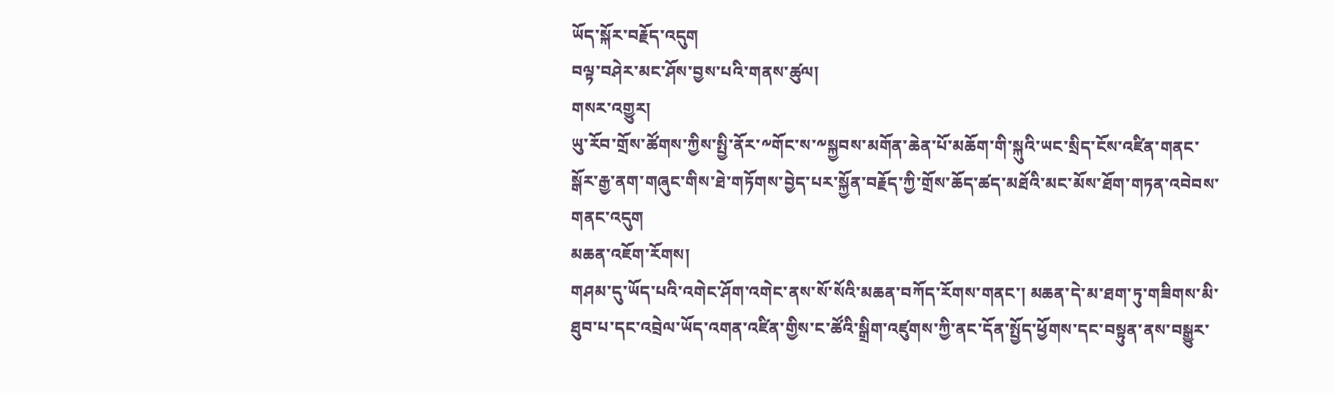ཡོད་སྐོར་བརྗོད་འདུག
བལྟ་བཤེར་མང་ཤོས་བྱས་པའི་གནས་ཚུལ།
གསར་འགྱུར།
ཡུ་རོབ་གྲོས་ཚོགས་ཀྱིས་སྤྱི་ནོར་༸གོང་ས་༸སྐྱབས་མགོན་ཆེན་པོ་མཆོག་གི་སྐུའི་ཡང་སྲིད་ངོས་འཛིན་གནང་སྒོར་རྒྱ་ནག་གཞུང་གིས་ཐེ་གཏོགས་བྱེད་པར་སྐྱོན་བརྗོད་ཀྱི་གྲོས་ཆོད་ཚད་མཐོའི་མང་མོས་ཐོག་གཏན་འབེབས་གནང་འདུག
མཆན་འཇོག་རོགས།
གཤམ་དུ་ཡོད་པའི་འགེང་ཤོག་འགེང་ནས་སོ་སོའི་མཆན་བཀོད་རོགས་གནང་། མཆན་དེ་མ་ཐག་ཏུ་གཟིགས་མི་ཐུབ་པ་དང་འབྲེལ་ཡོད་འགན་འཛིན་གྱིས་ང་ཚོའི་སྒྲིག་འཛུགས་ཀྱི་ནང་དོན་སྤྱོད་ཕྱོགས་དང་བསྟུན་ནས་བསྒྱུར་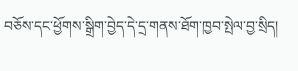བཅོས་དང་ཕྱོགས་སྒྲིག་བྱེད་དེ་དྲ་གནས་ཐོག་ཁྱབ་སྤེལ་བྱ་སྲིད།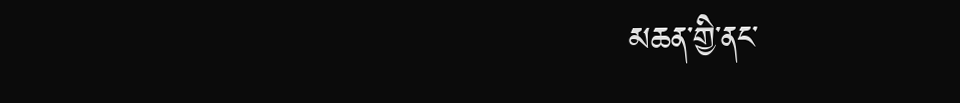མཆན་གྱི་ནང་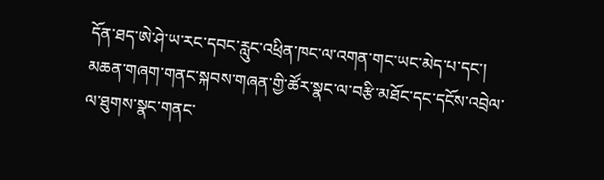དོན་ཐད་ཨེ་ཤེ་ཡ་རང་དབང་རླུང་འཕྲིན་ཁང་ལ་འགན་གང་ཡང་མེད་པ་དང་། མཆན་གཞག་གནང་སྐབས་གཞན་གྱི་ཚོར་སྣང་ལ་བརྩི་མཐོང་དང་དངོས་འབྲེལ་ལ་ཐུགས་སྣང་གནང་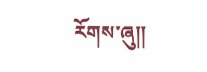རོགས་ཞུ༎